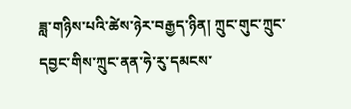ཟླ་གཉིས་པའི་ཚེས་ཉེར་བརྒྱད་ཉིན། ཀྲུང་གུང་ཀྲུང་དབྱང་གིས་ཀྲུང་ནན་ཧེ་རུ་དམངས་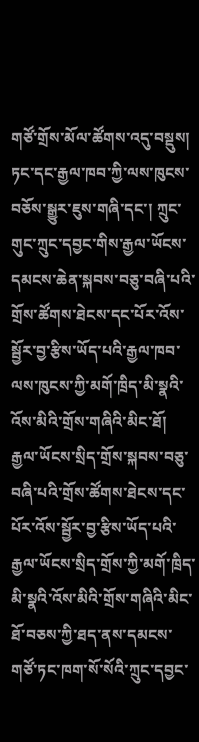གཙོ་གྲོས་མོལ་ཚོགས་འདུ་བསྡུས། ཏང་དང་རྒྱལ་ཁབ་ཀྱི་ལས་ཁུངས་བཅོས་སྒྱུར་ཇུས་གཞི་དང་། ཀྲུང་གུང་ཀྲུང་དབྱང་གིས་རྒྱལ་ཡོངས་དམངས་ཆེན་སྐབས་བཅུ་བཞི་པའི་གྲོས་ཚོགས་ཐེངས་དང་པོར་འོས་སྦྱོར་བྱ་རྩིས་ཡོད་པའི་རྒྱལ་ཁབ་ལས་ཁུངས་ཀྱི་མགོ་ཁྲིད་མི་སྣའི་འོས་མིའི་གྲོས་གཞིའི་མིང་ཐོ། རྒྱལ་ཡོངས་སྲིད་གྲོས་སྐབས་བཅུ་བཞི་པའི་གྲོས་ཚོགས་ཐེངས་དང་པོར་འོས་སྦྱོར་བྱ་རྩིས་ཡོད་པའི་རྒྱལ་ཡོངས་སྲིད་གྲོས་ཀྱི་མགོ་ཁྲིད་མི་སྣའི་འོས་མིའི་གྲོས་གཞིའི་མིང་ཐོ་བཅས་ཀྱི་ཐད་ནས་དམངས་གཙོ་ཏང་ཁག་སོ་སོའི་ཀྲུང་དབྱང་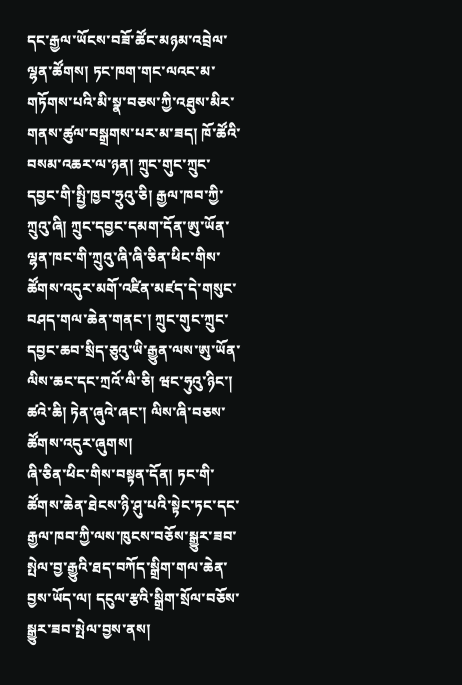དང་རྒྱལ་ཡོངས་བཟོ་ཚོང་མཉམ་འབྲེལ་ལྷན་ཚོགས། ཏང་ཁག་གང་ལའང་མ་གཏོགས་པའི་མི་སྣ་བཅས་ཀྱི་འཐུས་མིར་གནས་ཚུལ་བསྒྲགས་པར་མ་ཟད། ཁོ་ཚོའི་བསམ་འཆར་ལ་ཉན། ཀྲུང་གུང་ཀྲུང་དབྱང་གི་སྤྱི་ཁྱབ་ཧྲུའུ་ཅི། རྒྱལ་ཁབ་ཀྱི་ཀྲུའུ་ཞི། ཀྲུང་དབྱང་དམག་དོན་ཨུ་ཡོན་ལྷན་ཁང་གི་ཀྲུའུ་ཞི་ཞི་ཅིན་ཕིང་གིས་ཚོགས་འདུར་མགོ་འཛིན་མཛད་དེ་གསུང་བཤད་གལ་ཆེན་གནང་། ཀྲུང་གུང་ཀྲུང་དབྱང་ཆབ་སྲིད་ཅུའུ་ཡི་རྒྱུན་ལས་ཨུ་ཡོན་ལིས་ཆང་དང་ཀྲའོ་ལི་ཅི། ཝང་ཧུའུ་ཉིང་། ཚའེ་ཆི། ཏེན་ཞུའེ་ཞང་། ལིས་ཞི་བཅས་ཚོགས་འདུར་ཞུགས།
ཞི་ཅིན་ཕིང་གིས་བསྟན་དོན། ཏང་གི་ཚོགས་ཆེན་ཐེངས་ཉི་ཤུ་པའི་སྟེང་ཏང་དང་རྒྱལ་ཁབ་ཀྱི་ལས་ཁུངས་བཅོས་སྒྱུར་ཟབ་སྤེལ་བྱ་རྒྱུའི་ཐད་བཀོད་སྒྲིག་གལ་ཆེན་བྱས་ཡོད་ལ། དངུལ་རྩའི་སྒྲིག་སྲོལ་བཅོས་སྒྱུར་ཟབ་སྤེལ་བྱས་ནས།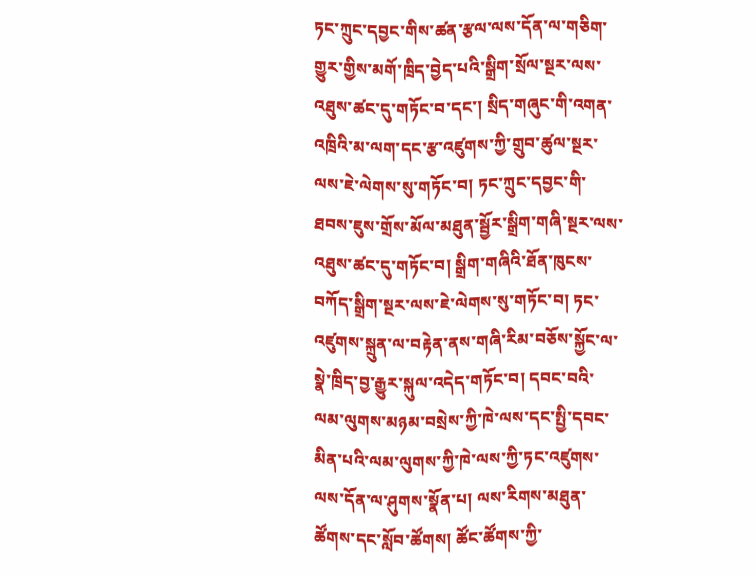ཏང་ཀྲུང་དབྱང་གིས་ཚན་རྩལ་ལས་དོན་ལ་གཅིག་གྱུར་གྱིས་མགོ་ཁྲིད་བྱེད་པའི་སྒྲིག་སྲོལ་སྔར་ལས་འཐུས་ཚང་དུ་གཏོང་བ་དང་། སྲིད་གཞུང་གི་འགན་འཁྲིའི་མ་ལག་དང་རྩ་འཛུགས་ཀྱི་གྲུབ་ཚུལ་སྔར་ལས་ཇེ་ལེགས་སུ་གཏོང་བ། ཏང་ཀྲུང་དབྱང་གི་ཐབས་ཇུས་གྲོས་མོལ་མཐུན་སྦྱོར་སྒྲིག་གཞི་སྔར་ལས་འཐུས་ཚང་དུ་གཏོང་བ། སྒྲིག་གཞིའི་ཐོན་ཁུངས་བཀོད་སྒྲིག་སྔར་ལས་ཇེ་ལེགས་སུ་གཏོང་བ། ཏང་འཛུགས་སྐྲུན་ལ་བརྟེན་ནས་གཞི་རིམ་བཅོས་སྐྱོང་ལ་སྣེ་ཁྲིད་བྱ་རྒྱུར་སྐུལ་འདེད་གཏོང་བ། དབང་བའི་ལམ་ལུགས་མཉམ་བསྲེས་ཀྱི་ཁེ་ལས་དང་སྤྱི་དབང་མིན་པའི་ལམ་ལུགས་ཀྱི་ཁེ་ལས་ཀྱི་ཏང་འཛུགས་ལས་དོན་ལ་ཤུགས་སྣོན་པ། ལས་རིགས་མཐུན་ཚོགས་དང་སློབ་ཚོགས། ཚོང་ཚོགས་ཀྱི་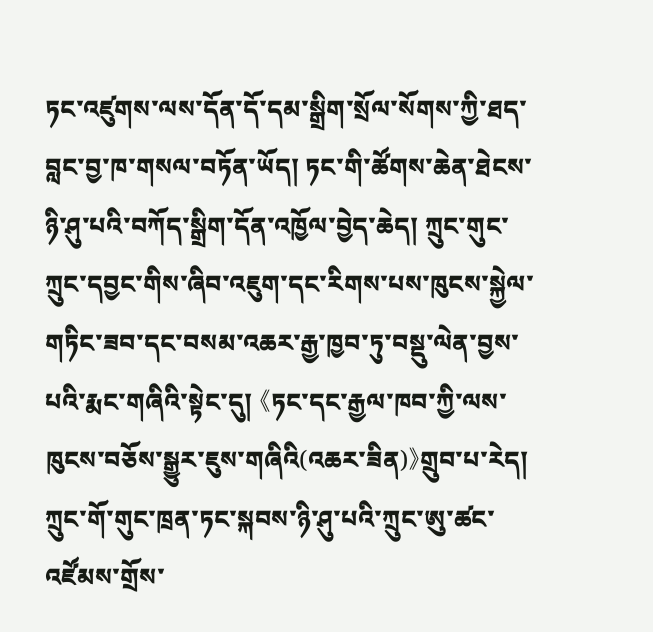ཏང་འཛུགས་ལས་དོན་དོ་དམ་སྒྲིག་སྲོལ་སོགས་ཀྱི་ཐད་བླང་བྱ་ཁ་གསལ་བཏོན་ཡོད། ཏང་གི་ཚོགས་ཆེན་ཐེངས་ཉི་ཤུ་པའི་བཀོད་སྒྲིག་དོན་འཁྱོལ་བྱེད་ཆེད། ཀྲུང་གུང་ཀྲུང་དབྱང་གིས་ཞིབ་འཇུག་དང་རིགས་པས་ཁུངས་སྐྱེལ་གཏིང་ཟབ་དང་བསམ་འཆར་རྒྱ་ཁྱབ་ཏུ་བསྡུ་ལེན་བྱས་པའི་རྨང་གཞིའི་སྟེང་དུ། 《ཏང་དང་རྒྱལ་ཁབ་ཀྱི་ལས་ཁུངས་བཅོས་སྒྱུར་ཇུས་གཞིའི(འཆར་ཟིན)》གྲུབ་པ་རེད། ཀྲུང་གོ་གུང་ཁྲན་ཏང་སྐབས་ཉི་ཤུ་པའི་ཀྲུང་ཨུ་ཚང་འཛོམས་གྲོས་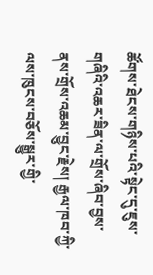ཚོགས་ཐེངས་གཉིས་པའི་སྟེང་དུ་ཇུས་གཞིའི་འཆར་ཟིན་ལ་གྲོས་ཞིབ་བྱས་ནས་གྲོས་འཆམ་བྱུང་རྗེས། རྒྱལ་ཁབ་ཀྱི་ལས་ཁུངས་བཅོས་སྒྱུར་གྱི་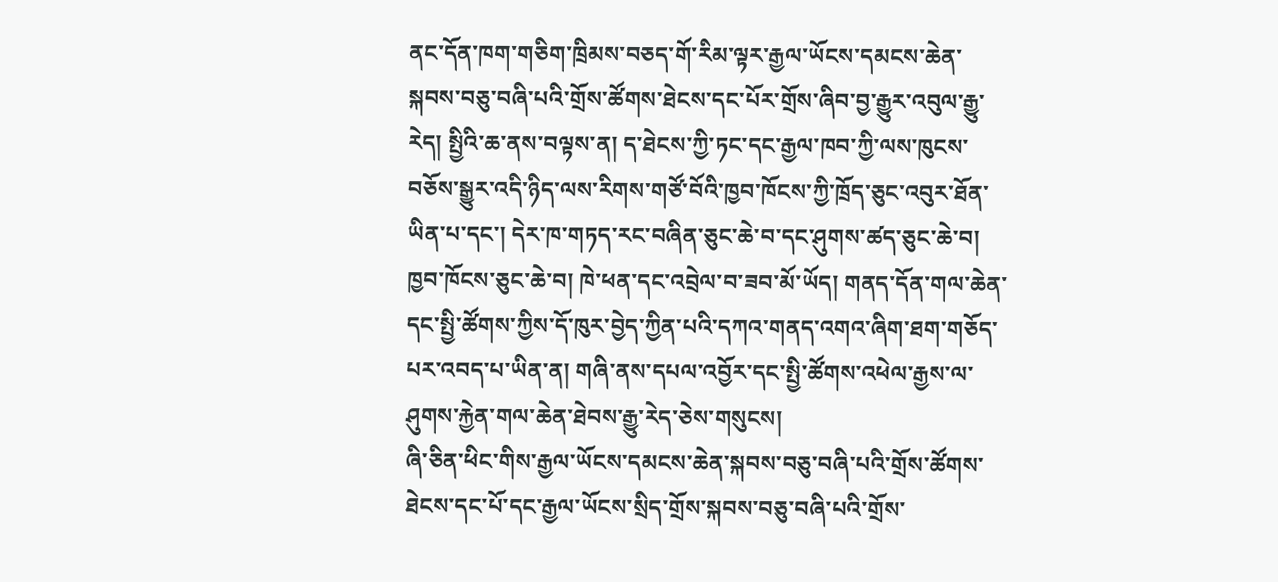ནང་དོན་ཁག་གཅིག་ཁྲིམས་བཅད་གོ་རིམ་ལྟར་རྒྱལ་ཡོངས་དམངས་ཆེན་སྐབས་བཅུ་བཞི་པའི་གྲོས་ཚོགས་ཐེངས་དང་པོར་གྲོས་ཞིབ་བྱ་རྒྱུར་འབུལ་རྒྱུ་རེད། སྤྱིའི་ཆ་ནས་བལྟས་ན། ད་ཐེངས་ཀྱི་ཏང་དང་རྒྱལ་ཁབ་ཀྱི་ལས་ཁུངས་བཅོས་སྒྱུར་འདི་ཉིད་ལས་རིགས་གཙོ་བོའི་ཁྱབ་ཁོངས་ཀྱི་ཁྲོད་ཅུང་འབུར་ཐོན་ཡིན་པ་དང་། དེར་ཁ་གཏད་རང་བཞིན་ཅུང་ཆེ་བ་དང་ཤུགས་ཚད་ཅུང་ཆེ་བ། ཁྱབ་ཁོངས་ཅུང་ཆེ་བ། ཁེ་ཕན་དང་འབྲེལ་བ་ཟབ་མོ་ཡོད། གནད་དོན་གལ་ཆེན་དང་སྤྱི་ཚོགས་ཀྱིས་དོ་ཁུར་བྱེད་ཀྱིན་པའི་དཀའ་གནད་འགའ་ཞིག་ཐག་གཅོད་པར་འབད་པ་ཡིན་ན། གཞི་ནས་དཔལ་འབྱོར་དང་སྤྱི་ཚོགས་འཕེལ་རྒྱས་ལ་ཤུགས་རྐྱེན་གལ་ཆེན་ཐེབས་རྒྱུ་རེད་ཅེས་གསུངས།
ཞི་ཅིན་ཕིང་གིས་རྒྱལ་ཡོངས་དམངས་ཆེན་སྐབས་བཅུ་བཞི་པའི་གྲོས་ཚོགས་ཐེངས་དང་པོ་དང་རྒྱལ་ཡོངས་སྲིད་གྲོས་སྐབས་བཅུ་བཞི་པའི་གྲོས་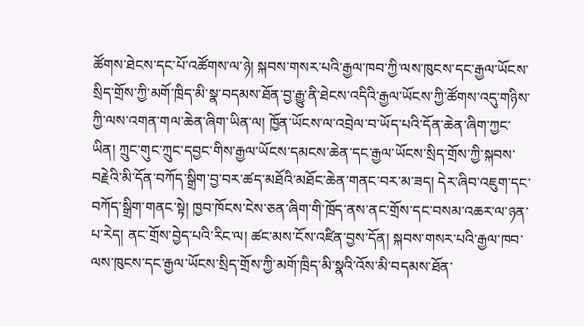ཚོགས་ཐེངས་དང་པོ་འཚོགས་ལ་ཉེ། སྐབས་གསར་པའི་རྒྱལ་ཁབ་ཀྱི་ལས་ཁུངས་དང་རྒྱལ་ཡོངས་སྲིད་གྲོས་ཀྱི་མགོ་ཁྲིད་མི་སྣ་བདམས་ཐོན་བྱ་རྒྱུ་ནི་ཐེངས་འདིའི་རྒྱལ་ཡོངས་ཀྱི་ཚོགས་འདུ་གཉིས་ཀྱི་ལས་འགན་གལ་ཆེན་ཞིག་ཡིན་ལ། ཁྱོན་ཡོངས་ལ་འབྲེལ་བ་ཡོད་པའི་དོན་ཆེན་ཞིག་ཀྱང་ཡིན། ཀྲུང་གུང་ཀྲུང་དབྱང་གིས་རྒྱལ་ཡོངས་དམངས་ཆེན་དང་རྒྱལ་ཡོངས་སྲིད་གྲོས་ཀྱི་སྐབས་བརྗེའི་མི་དོན་བཀོད་སྒྲིག་བྱ་བར་ཚད་མཐོའི་མཐོང་ཆེན་གནང་བར་མ་ཟད། དེར་ཞིབ་འཇུག་དང་བཀོད་སྒྲིག་གནང་སྟེ། ཁྱབ་ཁོངས་ངེས་ཅན་ཞིག་གི་ཁྲོད་ནས་ནང་གྲོས་དང་བསམ་འཆར་ལ་ཉན་པ་རེད། ནང་གྲོས་བྱེད་པའི་རིང་ལ། ཚང་མས་ངོས་འཛིན་བྱས་དོན། སྐབས་གསར་པའི་རྒྱལ་ཁབ་ལས་ཁུངས་དང་རྒྱལ་ཡོངས་སྲིད་གྲོས་ཀྱི་མགོ་ཁྲིད་མི་སྣའི་འོས་མི་བདམས་ཐོན་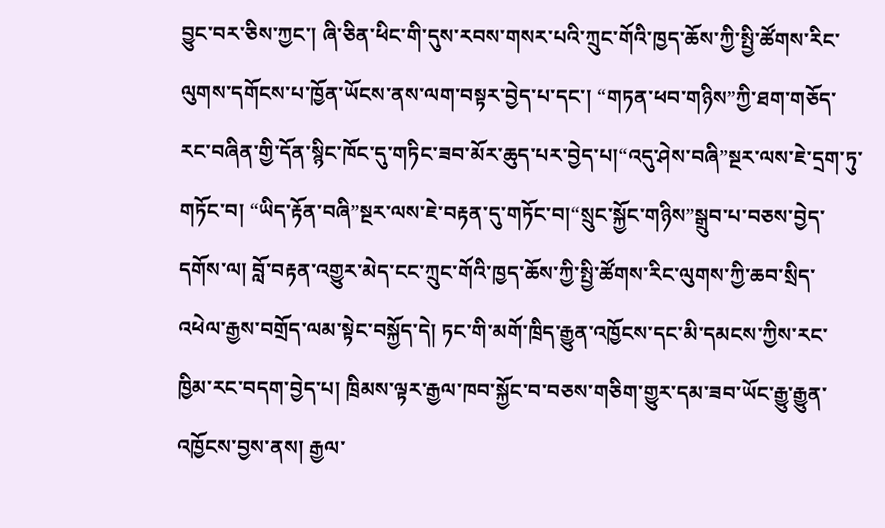བྱུང་བར་ཅིས་ཀྱང་། ཞི་ཅིན་ཕིང་གི་དུས་རབས་གསར་པའི་ཀྲུང་གོའི་ཁྱད་ཆོས་ཀྱི་སྤྱི་ཚོགས་རིང་ལུགས་དགོངས་པ་ཁྱོན་ཡོངས་ནས་ལག་བསྟར་བྱེད་པ་དང་། “གཏན་ཕབ་གཉིས”ཀྱི་ཐག་གཅོད་རང་བཞིན་གྱི་དོན་སྙིང་ཁོང་དུ་གཏིང་ཟབ་མོར་ཆུད་པར་བྱེད་པ།“འདུ་ཤེས་བཞི”སྔར་ལས་ཇེ་དྲག་ཏུ་གཏོང་བ། “ཡིད་རྟོན་བཞི”སྔར་ལས་ཇེ་བརྟན་དུ་གཏོང་བ།“སྲུང་སྐྱོང་གཉིས”སྒྲུབ་པ་བཅས་བྱེད་དགོས་ལ། བློ་བརྟན་འགྱུར་མེད་ངང་ཀྲུང་གོའི་ཁྱད་ཆོས་ཀྱི་སྤྱི་ཚོགས་རིང་ལུགས་ཀྱི་ཆབ་སྲིད་འཕེལ་རྒྱས་བགྲོད་ལམ་སྟེང་བསྐྱོད་དེ། ཏང་གི་མགོ་ཁྲིད་རྒྱུན་འཁྱོངས་དང་མི་དམངས་ཀྱིས་རང་ཁྱིམ་རང་བདག་བྱེད་པ། ཁྲིམས་ལྟར་རྒྱལ་ཁབ་སྐྱོང་བ་བཅས་གཅིག་གྱུར་དམ་ཟབ་ཡོང་རྒྱུ་རྒྱུན་འཁྱོངས་བྱས་ནས། རྒྱལ་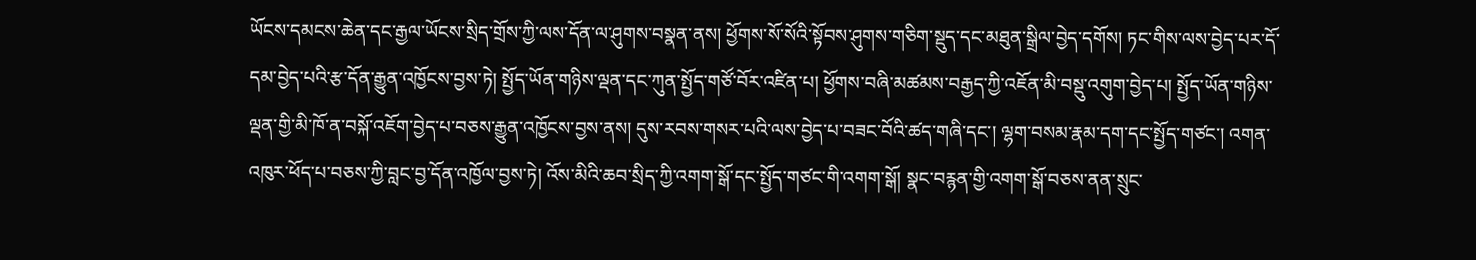ཡོངས་དམངས་ཆེན་དང་རྒྱལ་ཡོངས་སྲིད་གྲོས་ཀྱི་ལས་དོན་ལ་ཤུགས་བསྣན་ནས། ཕྱོགས་སོ་སོའི་སྟོབས་ཤུགས་གཅིག་སྡུད་དང་མཐུན་སྒྲིལ་བྱེད་དགོས། ཏང་གིས་ལས་བྱེད་པར་དོ་དམ་བྱེད་པའི་རྩ་དོན་རྒྱུན་འཁྱོངས་བྱས་ཏེ། སྤྱོད་ཡོན་གཉིས་ལྡན་དང་ཀུན་སྤྱོད་གཙོ་བོར་འཛིན་པ། ཕྱོགས་བཞི་མཚམས་བརྒྱད་ཀྱི་འཇོན་མི་བསྡུ་འགུག་བྱེད་པ། སྤྱོད་ཡོན་གཉིས་ལྡན་གྱི་མི་ཁོ་ན་བསྐོ་འཇོག་བྱེད་པ་བཅས་རྒྱུན་འཁྱོངས་བྱས་ནས། དུས་རབས་གསར་པའི་ལས་བྱེད་པ་བཟང་བོའི་ཚད་གཞི་དང་། ལྷག་བསམ་རྣམ་དག་དང་སྤྱོད་གཙང་། འགན་འཁུར་ཕོད་པ་བཅས་ཀྱི་བླང་བྱ་དོན་འཁྱོལ་བྱས་ཏེ། འོས་མིའི་ཆབ་སྲིད་ཀྱི་འགག་སྒོ་དང་སྤྱོད་གཙང་གི་འགག་སྒོ། སྣང་བརྙན་གྱི་འགག་སྒོ་བཅས་ནན་སྲུང་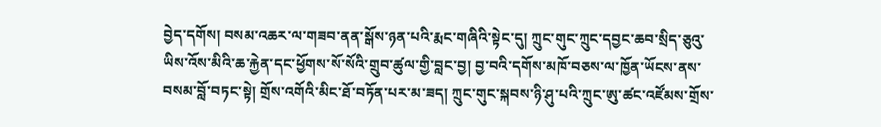བྱེད་དགོས། བསམ་འཆར་ལ་གཟབ་ནན་སྒོས་ཉན་པའི་རྨང་གཞིའི་སྟེང་དུ། ཀྲུང་གུང་ཀྲུང་དབྱང་ཆབ་སྲིད་ཅུའུ་ཡིས་འོས་མིའི་ཆ་རྐྱེན་དང་ཕྱོགས་སོ་སོའི་གྲུབ་ཚུལ་གྱི་བླང་བྱ། བྱ་བའི་དགོས་མཁོ་བཅས་ལ་ཁྱོན་ཡོངས་ནས་བསམ་བློ་བཏང་སྟེ། གྲོས་འགོའི་མིང་ཐོ་བཏོན་པར་མ་ཟད། ཀྲུང་གུང་སྐབས་ཉི་ཤུ་པའི་ཀྲུང་ཨུ་ཚང་འཛོམས་གྲོས་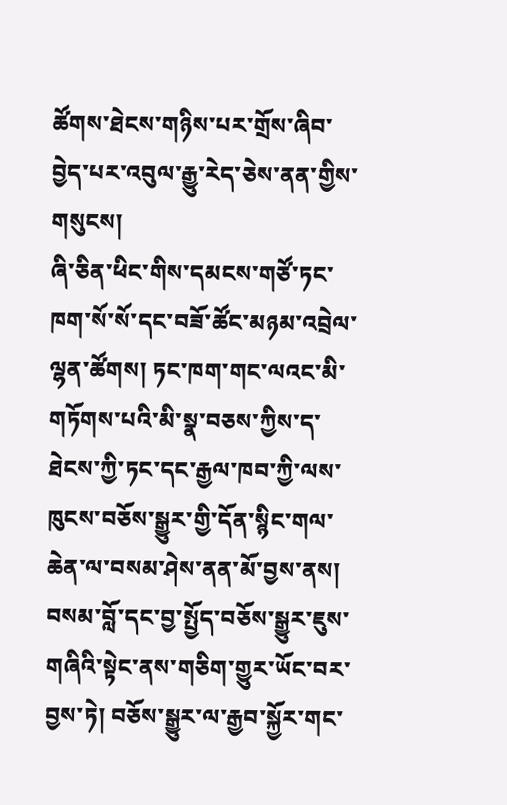ཚོགས་ཐེངས་གཉིས་པར་གྲོས་ཞིབ་བྱེད་པར་འབུལ་རྒྱུ་རེད་ཅེས་ནན་གྱིས་གསུངས།
ཞི་ཅིན་ཕིང་གིས་དམངས་གཙོ་ཏང་ཁག་སོ་སོ་དང་བཟོ་ཚོང་མཉམ་འབྲེལ་ལྷན་ཚོགས། ཏང་ཁག་གང་ལའང་མི་གཏོགས་པའི་མི་སྣ་བཅས་ཀྱིས་ད་ཐེངས་ཀྱི་ཏང་དང་རྒྱལ་ཁབ་ཀྱི་ལས་ཁུངས་བཅོས་སྒྱུར་གྱི་དོན་སྙིང་གལ་ཆེན་ལ་བསམ་ཤེས་ནན་མོ་བྱས་ནས། བསམ་བློ་དང་བྱ་སྤྱོད་བཅོས་སྒྱུར་ཇུས་གཞིའི་སྟེང་ནས་གཅིག་གྱུར་ཡོང་བར་བྱས་ཏེ། བཅོས་སྒྱུར་ལ་རྒྱབ་སྐྱོར་གང་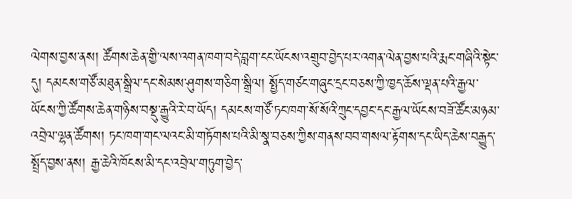ལེགས་བྱས་ནས། ཚོགས་ཆེན་གྱི་ལས་འགན་ཁག་བདེ་བླག་ངང་ཡོངས་འགྲུབ་བྱེད་པར་འགན་ལེན་བྱས་པའི་རྨང་གཞིའི་སྟེང་དུ། དམངས་གཙོ་མཐུན་སྒྲིལ་དང་སེམས་ཤུགས་གཅིག་སྒྲིལ། སྤྱོད་གཙང་གཞུང་དྲང་བཅས་ཀྱི་ཁྱད་ཆོས་ལྡན་པའི་རྒྱལ་ཡོངས་ཀྱི་ཚོགས་ཆེན་གཉིས་བསྡུ་རྒྱུའི་རེ་བ་ཡོད། དམངས་གཙོ་ཏང་ཁག་སོ་སོའི་ཀྲུང་དབྱང་དང་རྒྱལ་ཡོངས་བཟོ་ཚོང་མཉམ་འབྲེལ་ལྷན་ཚོགས། ཏང་ཁག་གང་ལའང་མི་གཏོགས་པའི་མི་སྣ་བཅས་ཀྱིས་གནས་བབ་གསལ་རྟོགས་དང་ཡིད་ཆེས་བརྒྱུད་སྤྲོད་བྱས་ནས། རྒྱ་ཆེའི་ཁོངས་མི་དང་འབྲེལ་གཏུག་བྱེད་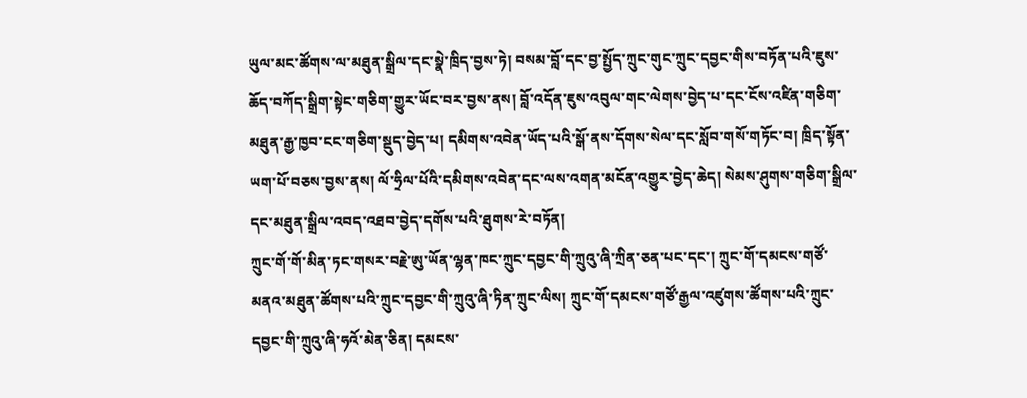ཡུལ་མང་ཚོགས་ལ་མཐུན་སྒྲིལ་དང་སྣེ་ཁྲིད་བྱས་ཏེ། བསམ་བློ་དང་བྱ་སྤྱོད་ཀྲུང་གུང་ཀྲུང་དབྱང་གིས་བཏོན་པའི་ཇུས་ཆོད་བཀོད་སྒྲིག་སྟེང་གཅིག་གྱུར་ཡོང་བར་བྱས་ནས། བློ་འདོན་ཇུས་འབུལ་གང་ལེགས་བྱེད་པ་དང་ངོས་འཛིན་གཅིག་མཐུན་རྒྱ་ཁྱབ་ངང་གཅིག་སྡུད་བྱེད་པ། དམིགས་འབེན་ཡོད་པའི་སྒོ་ནས་དོགས་སེལ་དང་སློབ་གསོ་གཏོང་བ། ཁྲིད་སྟོན་ཡག་པོ་བཅས་བྱས་ནས། ལོ་ཧྲིལ་པོའི་དམིགས་འབེན་དང་ལས་འགན་མངོན་འགྱུར་བྱེད་ཆེད། སེམས་ཤུགས་གཅིག་སྒྲིལ་དང་མཐུན་སྒྲིལ་འབད་འཐབ་བྱེད་དགོས་པའི་ཐུགས་རེ་བཏོན།
ཀྲུང་གོ་གོ་མིན་ཏང་གསར་བརྗེ་ཨུ་ཡོན་ལྷན་ཁང་ཀྲུང་དབྱང་གི་ཀྲུའུ་ཞི་ཀྲིན་ཅན་པང་དང་། ཀྲུང་གོ་དམངས་གཙོ་མནའ་མཐུན་ཚོགས་པའི་ཀྲུང་དབྱང་གི་ཀྲུའུ་ཞི་ཏིན་ཀྲུང་ལིས། ཀྲུང་གོ་དམངས་གཙོ་རྒྱལ་འཛུགས་ཚོགས་པའི་ཀྲུང་དབྱང་གི་ཀྲུའུ་ཞི་ཧའོ་མེན་ཅིན། དམངས་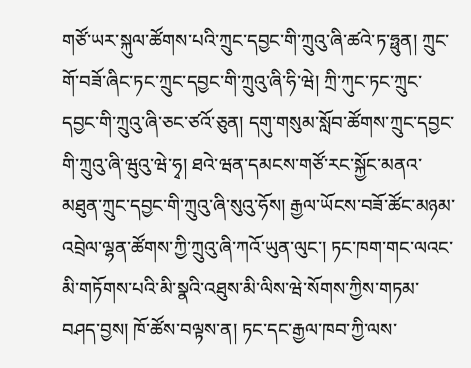གཙོ་ཡར་སྐུལ་ཚོགས་པའི་ཀྲུང་དབྱང་གི་ཀྲུའུ་ཞི་ཚའེ་ཏ་ཧྥུན། ཀྲུང་གོ་བཟོ་ཞིང་ཏང་ཀྲུང་དབྱང་གི་ཀྲུའུ་ཞི་ཧི་ཝེ། ཀྲི་ཀུང་ཏང་ཀྲུང་དབྱང་གི་ཀྲུའུ་ཞི་ཅང་ཙའོ་ཅུན། དགུ་གསུམ་སློབ་ཚོགས་ཀྲུང་དབྱང་གི་ཀྲུའུ་ཞི་ཝུའུ་ཝེ་ཧྭ། ཐའེ་ཝན་དམངས་གཙོ་རང་སྐྱོང་མནའ་མཐུན་ཀྲུང་དབྱང་གི་ཀྲུའུ་ཞི་སུའུ་ཧོས། རྒྱལ་ཡོངས་བཟོ་ཚོང་མཉམ་འབྲེལ་ལྷན་ཚོགས་ཀྱི་ཀྲུའུ་ཞི་ཀའོ་ཡུན་ལུང་། ཏང་ཁག་གང་ལའང་མི་གཏོགས་པའི་མི་སྣའི་འཐུས་མི་ལིས་ཝེ་སོགས་ཀྱིས་གཏམ་བཤད་བྱས། ཁོ་ཚོས་བལྟས་ན། ཏང་དང་རྒྱལ་ཁབ་ཀྱི་ལས་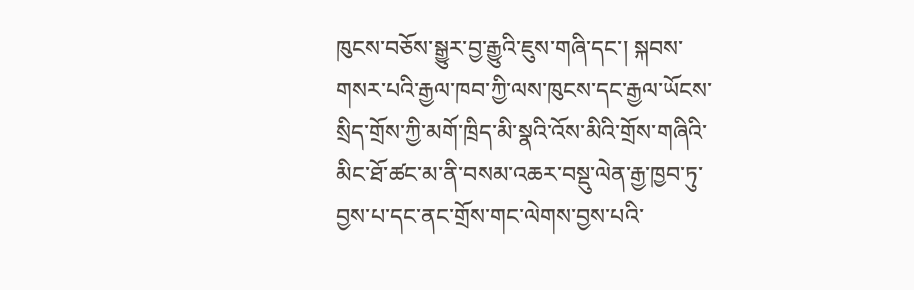ཁུངས་བཅོས་སྒྱུར་བྱ་རྒྱུའི་ཇུས་གཞི་དང་། སྐབས་གསར་པའི་རྒྱལ་ཁབ་ཀྱི་ལས་ཁུངས་དང་རྒྱལ་ཡོངས་སྲིད་གྲོས་ཀྱི་མགོ་ཁྲིད་མི་སྣའི་འོས་མིའི་གྲོས་གཞིའི་མིང་ཐོ་ཚང་མ་ནི་བསམ་འཆར་བསྡུ་ལེན་རྒྱ་ཁྱབ་ཏུ་བྱས་པ་དང་ནང་གྲོས་གང་ལེགས་བྱས་པའི་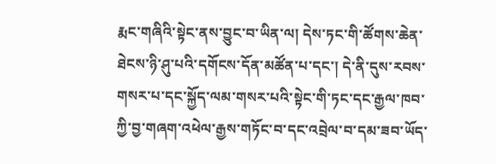རྨང་གཞིའི་སྟེང་ནས་བྱུང་བ་ཡིན་ལ། དེས་ཏང་གི་ཚོགས་ཆེན་ཐེངས་ཉི་ཤུ་པའི་དགོངས་དོན་མཚོན་པ་དང་། དེ་ནི་དུས་རབས་གསར་པ་དང་སྐྱོད་ལམ་གསར་པའི་སྟེང་གི་ཏང་དང་རྒྱལ་ཁབ་ཀྱི་བྱ་གཞག་འཕེལ་རྒྱས་གཏོང་བ་དང་འབྲེལ་བ་དམ་ཟབ་ཡོད་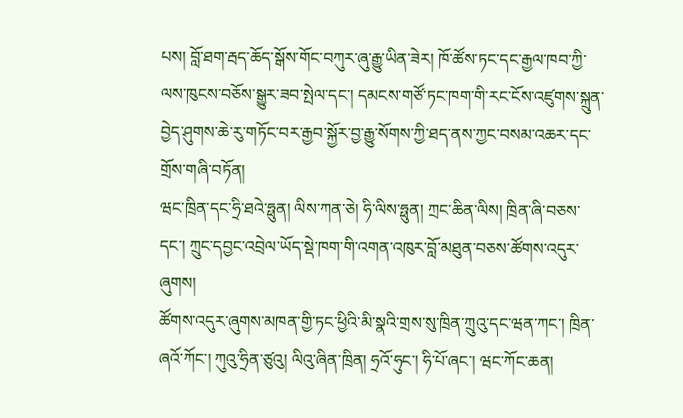པས། བློ་ཐག་རྦད་ཆོད་སྒོས་གོང་བཀུར་ཞུ་རྒྱུ་ཡིན་ཟེར། ཁོ་ཚོས་ཏང་དང་རྒྱལ་ཁབ་ཀྱི་ལས་ཁུངས་བཅོས་སྒྱུར་ཟབ་སྤེལ་དང་། དམངས་གཙོ་ཏང་ཁག་གི་རང་ངོས་འཛུགས་སྐྲུན་བྱེད་ཤུགས་ཆེ་རུ་གཏོང་བར་རྒྱབ་སྐྱོར་བྱ་རྒྱུ་སོགས་ཀྱི་ཐད་ནས་ཀྱང་བསམ་འཆར་དང་གྲོས་གཞི་བཏོན།
ཝང་ཁྲིན་དང་ཧྲི་ཐའེ་ཧྥུན། ལིས་ཀན་ཅེ། ཧི་ལིས་ཧྥུན། ཀྲང་ཆིན་ལིས། ཁྲིན་ཞི་བཅས་དང་། ཀྲུང་དབྱང་འབྲེལ་ཡོད་སྡེ་ཁག་གི་འགན་འཁུར་བློ་མཐུན་བཅས་ཚོགས་འདུར་ཞུགས།
ཚོགས་འདུར་ཞུགས་མཁན་གྱི་ཏང་ཕྱིའི་མི་སྣའི་གྲས་སུ་ཁྲིན་ཀྲུའུ་དང་ཝན་ཀང་། ཁྲིན་ཞའོ་ཀོང་། ཀུའུ་ཧྲིན་ཙུའུ། ལིའུ་ཞིན་ཁྲིན། ཧྲའོ་ཧུང་། ཧི་པོ་ཞང་། ཝང་ཀོང་ཆན།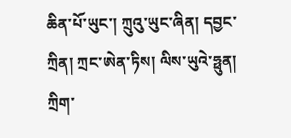ཆིན་པོ་ཡུང་། ཀྲུའུ་ཡུང་ཞིན། དབྱང་ཀྲིན། ཀྲང་ཨེན་ཏིས། ལིས་ཡུའེ་ཧྥུན། ཀྲིག་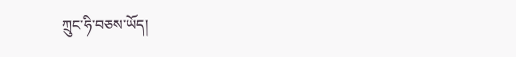ཀྲུང་ཧི་བཅས་ཡོད།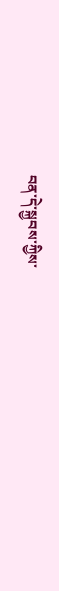བན་དེ་སྐྱབས་ཀྱིས་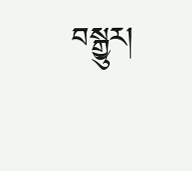བསྒྱུར།